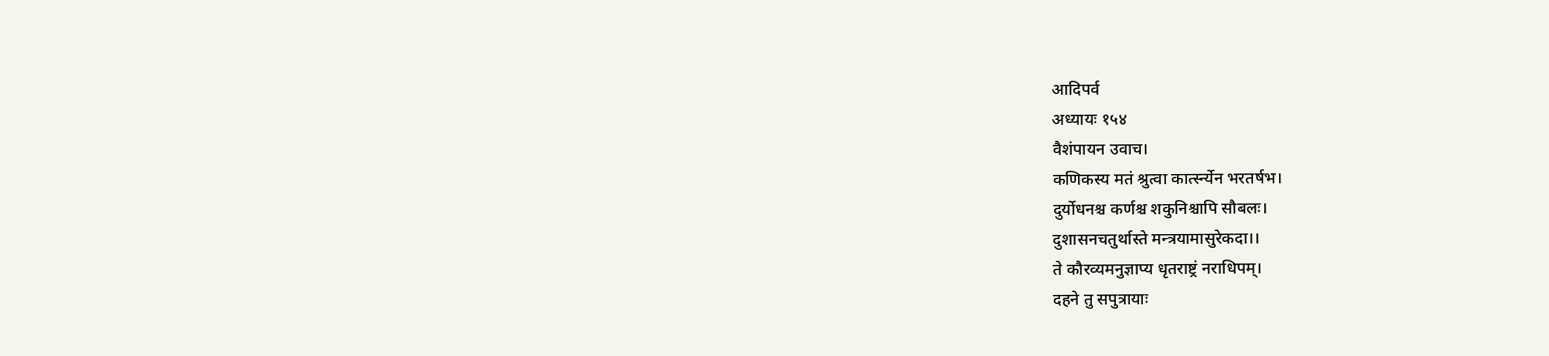आदिपर्व
अध्यायः १५४
वैशंपायन उवाच।
कणिकस्य मतं श्रुत्वा कार्त्स्न्येन भरतर्षभ।
दुर्योधनश्च कर्णश्च शकुनिश्चापि सौबलः।
दुशासनचतुर्थास्ते मन्त्रयामासुरेकदा।।
ते कौरव्यमनुज्ञाप्य धृतराष्ट्रं नराधिपम्।
दहने तु सपुत्रायाः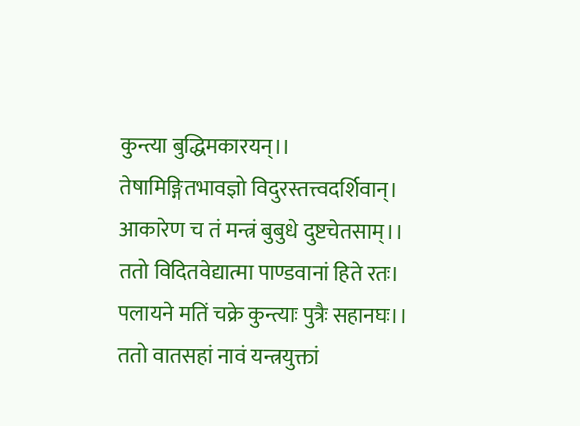कुन्त्या बुद्धिमकारयन्।।
तेषामिङ्गितभावज्ञो विदुरस्तत्त्वदर्शिवान्।
आकारेण च तं मन्त्रं बुबुधे दुष्टचेतसाम्।।
ततो विदितवेद्यात्मा पाण्डवानां हिते रतः।
पलायने मतिं चक्रे कुन्त्याः पुत्रैः सहानघः।।
ततो वातसहां नावं यन्त्रयुक्तां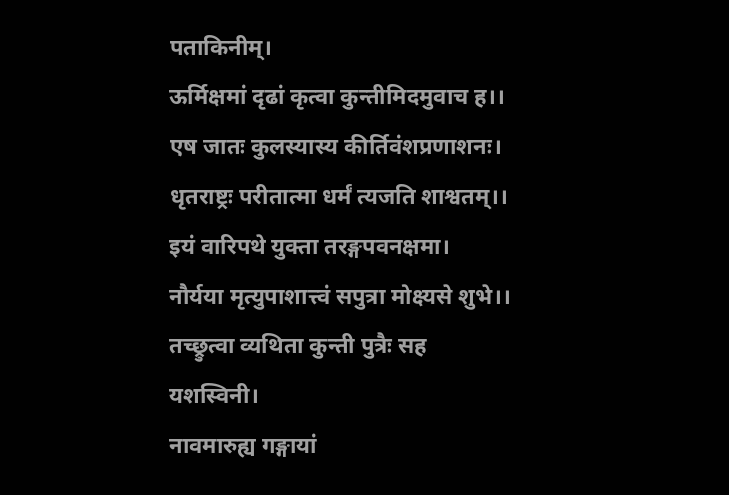पताकिनीम्।
ऊर्मिक्षमां दृढां कृत्वा कुन्तीमिदमुवाच ह।।
एष जातः कुलस्यास्य कीर्तिवंशप्रणाशनः।
धृतराष्ट्रः परीतात्मा धर्मं त्यजति शाश्वतम्।।
इयं वारिपथे युक्ता तरङ्गपवनक्षमा।
नौर्यया मृत्युपाशात्त्वं सपुत्रा मोक्ष्यसे शुभे।।
तच्छ्रुत्वा व्यथिता कुन्ती पुत्रैः सह यशस्विनी।
नावमारुह्य गङ्गायां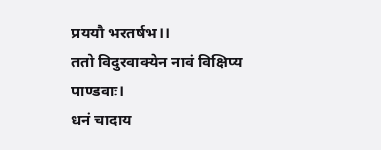प्रययौ भरतर्षभ।।
ततो विदुरवाक्येन नावं विक्षिप्य पाण्डवाः।
धनं चादाय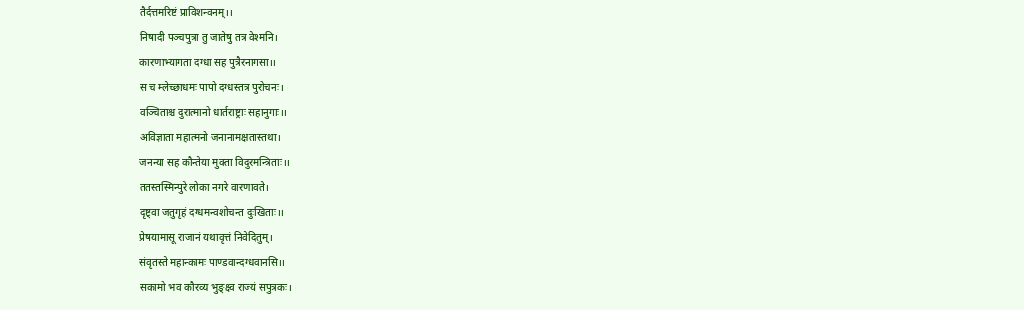तैर्दत्तमरिष्टं प्राविशन्वनम्।।
निषादी पञ्चपुत्रा तु जातेषु तत्र वेश्मनि।
कारणाभ्यागता दग्धा सह पुत्रैरनागसा।।
स च म्लेच्छाधमः पापो दग्धस्तत्र पुरोचनः।
वञ्चिताश्च दुरात्मानो धार्तराष्ट्राः सहानुगाः।।
अविज्ञाता महात्मनो जनानामक्षतास्तथा।
जनन्या सह कौन्तेया मुक्ता विदुरमन्त्रिताः।।
ततस्तस्मिन्पुरे लोका नगरे वारणावते।
दृष्ट्वा जतुगृहं दग्धमन्वशोचन्त दुःखिताः।।
प्रेषयामासू राजानं यथावृत्तं निवेदितुम्।
संवृतस्ते महान्कामः पाण्डवान्दग्धवानसि।।
सकामो भव कौरव्य भुङ्क्ष्व राज्यं सपुत्रकः।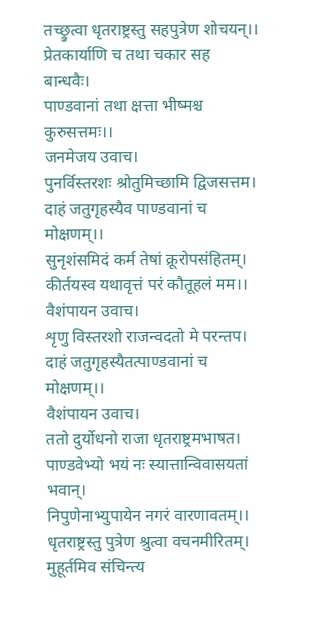तच्छ्रुत्वा धृतराष्ट्रस्तु सहपुत्रेण शोचयन्।।
प्रेतकार्याणि च तथा चकार सह बान्धवैः।
पाण्डवानां तथा क्षत्ता भीष्मश्च कुरुसत्तमः।।
जनमेजय उवाच।
पुनर्विस्तरशः श्रोतुमिच्छामि द्विजसत्तम।
दाहं जतुगृहस्यैव पाण्डवानां च मोक्षणम्।।
सुनृशंसमिदं कर्म तेषां क्रूरोपसंहितम्।
कीर्तयस्व यथावृत्तं परं कौतूहलं मम।।
वैशंपायन उवाच।
शृणु विस्तरशो राजन्वदतो मे परन्तप।
दाहं जतुगृहस्यैतत्पाण्डवानां च मोक्षणम्।।
वैशंपायन उवाच।
ततो दुर्योधनो राजा धृतराष्ट्रमभाषत।
पाण्डवेभ्यो भयं नः स्यात्तान्विवासयतां भवान्।
निपुणेनाभ्युपायेन नगरं वारणावतम्।।
धृतराष्ट्रस्तु पुत्रेण श्रुत्वा वचनमीरितम्।
मुहूर्तमिव संचिन्त्य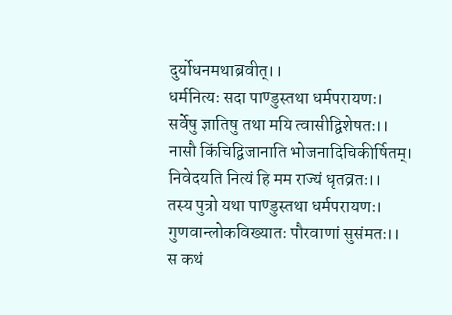दुर्योधनमथाब्रवीत्।।
धर्मनित्यः सदा पाण्डुस्तथा धर्मपरायणः।
सर्वेषु ज्ञातिषु तथा मयि त्वासीद्विशेषतः।।
नासौ किंचिद्विजानाति भोजनादिचिकीर्षितम्।
निवेदयति नित्यं हि मम राज्यं धृतव्रतः।।
तस्य पुत्रो यथा पाण्डुस्तथा धर्मपरायणः।
गुणवान्लोकविख्यातः पौरवाणां सुसंमतः।।
स कथं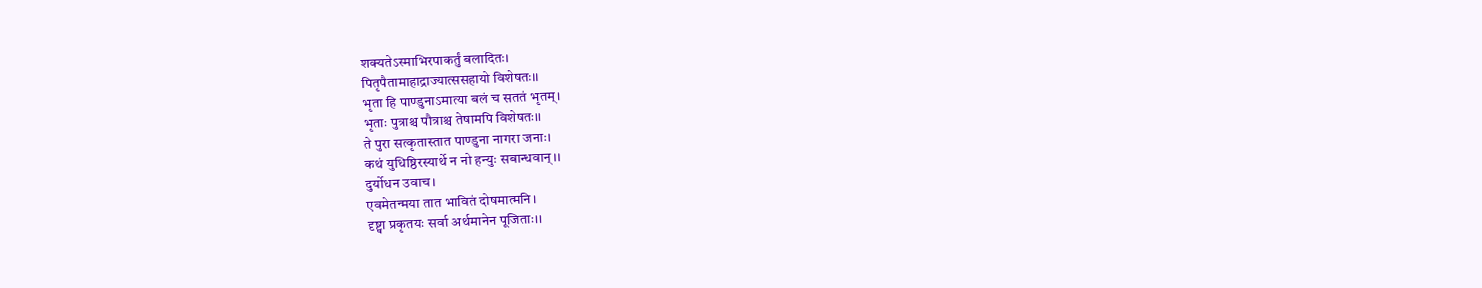शक्यतेऽस्माभिरपाकर्तुं बलादितः।
पितृपैतामाहाद्राज्यात्ससहायो विशेषतः।।
भृता हि पाण्डुनाऽमात्या बलं च सततं भृतम्।
भृताः पुत्राश्च पौत्राश्च तेषामपि विशेषतः।।
ते पुरा सत्कृतास्तात पाण्डुना नागरा जनाः।
कथं युधिष्ठिरस्यार्थे न नो हन्युः सबान्धवान्।।
दुर्योधन उवाच।
एवमेतन्मया तात भावितं दोषमात्मनि।
दृष्ट्वा प्रकृतयः सर्वा अर्थमानेन पूजिताः।।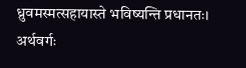ध्रुवमस्मत्सहायास्ते भविष्यन्ति प्रधानतः।
अर्थवर्गः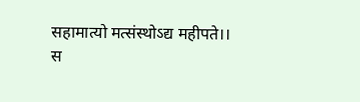सहामात्यो मत्संस्थोऽद्य महीपते।।
स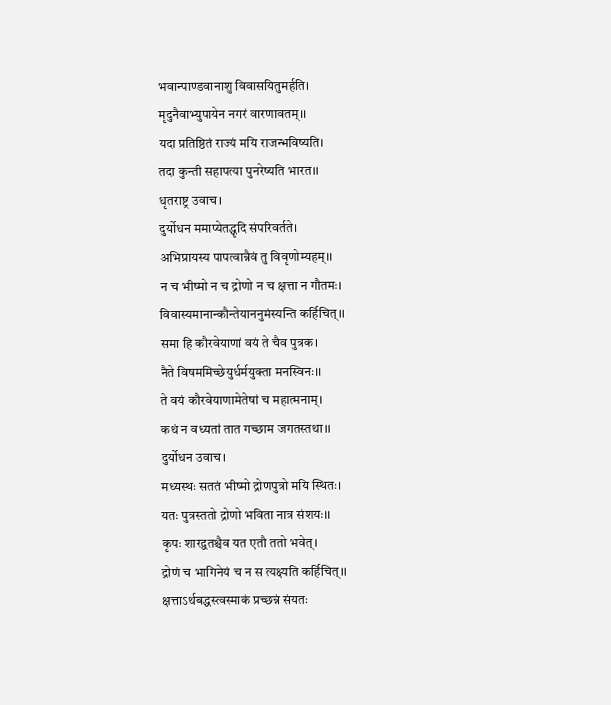भवान्पाण्डवानाशु विवासयितुमर्हति।
मृदुनैवाभ्युपायेन नगरं वारणावतम्।।
यदा प्रतिष्ठितं राज्यं मयि राजन्भविष्यति।
तदा कुन्ती सहापत्या पुनरेष्यति भारत।।
धृतराष्ट्र उवाच।
दुर्योधन ममाप्येतद्धृदि संपरिवर्तते।
अभिप्रायस्य पापत्वान्नैवं तु विवृणोम्यहम्।।
न च भीष्मो न च द्रोणो न च क्षत्ता न गौतमः।
विवास्यमानान्कौन्तेयाननुमंस्यन्ति कर्हिचित्।।
समा हि कौरवेयाणां वयं ते चैव पुत्रक।
नैते विषममिच्छेयुर्धर्मयुक्ता मनस्विनः।।
ते वयं कौरवेयाणामेतेषां च महात्मनाम्।
कथं न वध्यतां तात गच्छाम जगतस्तथा।।
दुर्योधन उवाच।
मध्यस्थः सततं भीष्मो द्रोणपुत्रो मयि स्थितः।
यतः पुत्रस्ततो द्रोणो भविता नात्र संशयः।।
कृपः शारद्वतश्चैव यत एतौ ततो भवेत्।
द्रोणं च भागिनेयं च न स त्यक्ष्यति कर्हिचित्।।
क्षत्ताऽर्थबद्धस्त्वस्माकं प्रच्छन्नं संयतः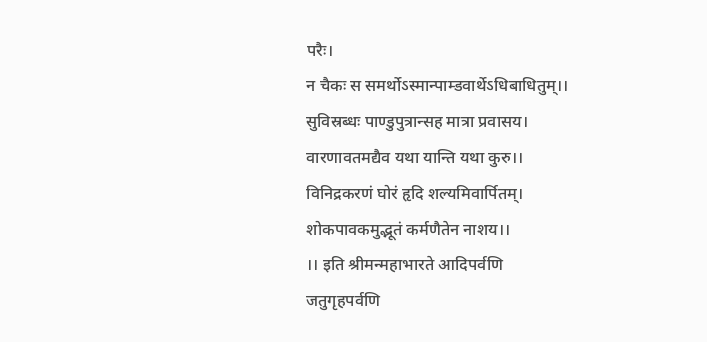परैः।
न चैकः स समर्थोऽस्मान्पाम्डवार्थेऽधिबाधितुम्।।
सुविस्रब्धः पाण्डुपुत्रान्सह मात्रा प्रवासय।
वारणावतमद्यैव यथा यान्ति यथा कुरु।।
विनिद्रकरणं घोरं हृदि शल्यमिवार्पितम्।
शोकपावकमुद्भूतं कर्मणैतेन नाशय।।
।। इति श्रीमन्महाभारते आदिपर्वणि
जतुगृहपर्वणि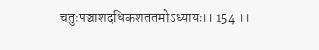चतुःपञ्चाशदधिकशततमोऽध्यायः।। 154 ।।